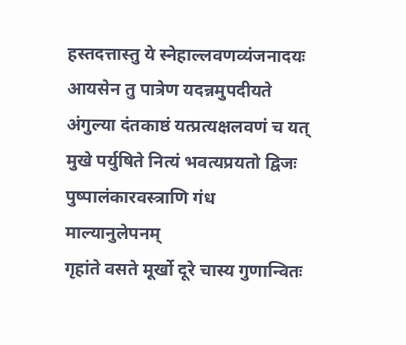हस्तदत्तास्तु ये स्नेहाल्लवणव्यंजनादयः
आयसेन तु पात्रेण यदन्नमुपदीयते
अंगुल्या दंतकाष्ठं यत्प्रत्यक्षलवणं च यत्
मुखे पर्युषिते नित्यं भवत्यप्रयतो द्विजः
पुष्पालंकारवस्त्राणि गंध माल्यानुलेपनम्
गृहांते वसते मूर्खो दूरे चास्य गुणान्वितः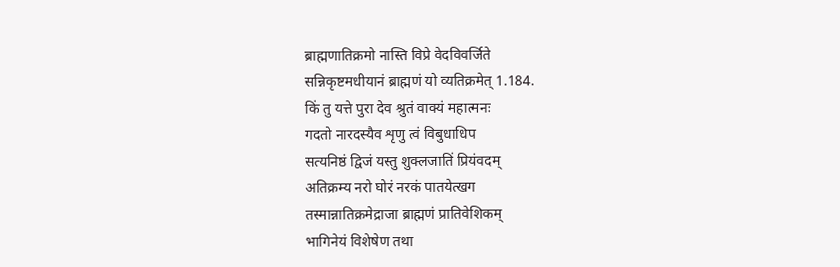ब्राह्मणातिक्रमो नास्ति विप्रे वेदविवर्जिते
सन्निकृष्टमधीयानं ब्राह्मणं यो व्यतिक्रमेत् 1.184.
किं तु यत्ते पुरा देव श्रुतं वाक्यं महात्मनः
गदतो नारदस्यैव शृणु त्वं विबुधाधिप
सत्यनिष्ठं द्विजं यस्तु शुक्लजातिं प्रियंवदम्
अतिक्रम्य नरो घोरं नरकं पातयेत्खग
तस्मान्नातिक्रमेद्राजा ब्राह्मणं प्रातिवेशिकम्
भागिनेयं विशेषेण तथा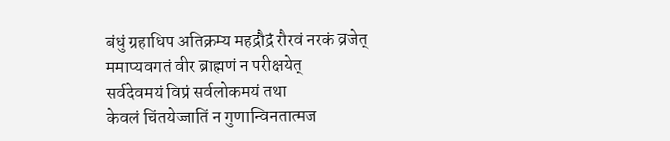बंधुं ग्रहाधिप अतिक्रम्य महद्रौद्रं रौरवं नरकं व्रजेत्
ममाप्यवगतं वीर ब्राह्मणं न परीक्षयेत्
सर्वदेवमयं विप्रं सर्वलोकमयं तथा
केवलं चिंतयेज्जातिं न गुणान्विनतात्मज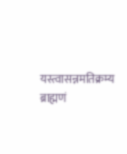यस्त्वासन्नमतिक्रम्य ब्राह्मणं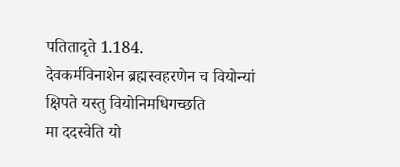पतितादृते 1.184.
देवकर्मविनाशेन ब्रह्मस्वहरणेन च वियोन्यां क्षिपते यस्तु वियोनिमधिगच्छति
मा ददस्वेति यो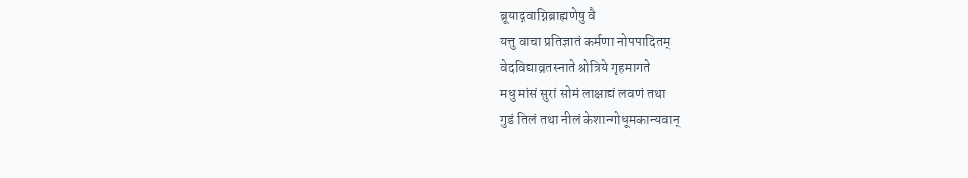ब्रूयाद्गवाग्निब्राह्मणेषु वै
यत्तु वाचा प्रतिज्ञातं कर्मणा नोपपादितम्
वेदविद्याव्रतस्नाते श्रोत्रिये गृहमागते
मधु मांसं सुरां सोमं लाक्षाद्यं लवणं तथा
गुडं तिलं तथा नीलं केशान्गोधूमकान्यवान्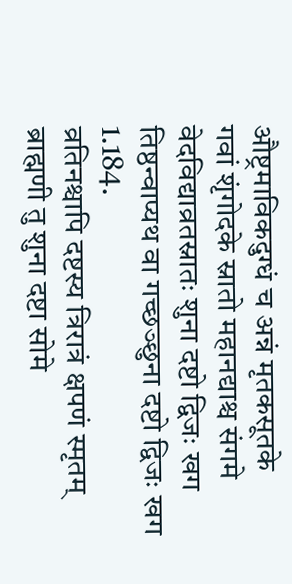औष्ट्रमाविकदुग्धं च अन्नं मृतकसूतके
गवां शृंगोदके स्नातो महानद्याश्च संगमे
वेदविद्याव्रतस्नातः शुना दष्टो द्विजः खग
तिष्ठन्वाप्यथ वा गच्छञ्छुना दष्टो द्विजः खग 1.184.
व्रतिनश्चापि दष्टस्य त्रिरात्रं क्षपणं स्मृतम्
ब्राह्मणी तु शुना दष्टा सोमे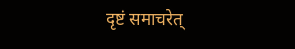दृष्टं समाचरेत्